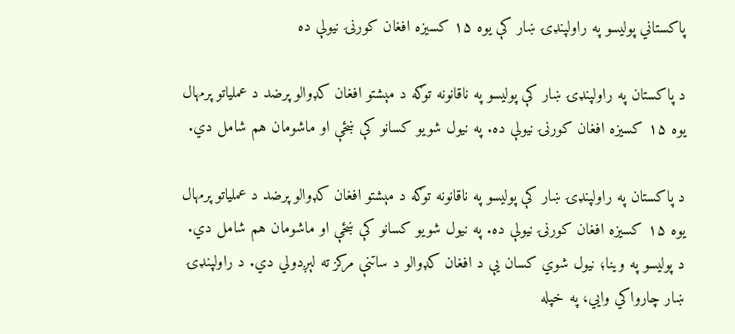پاکستاني پولیسو په راولپنډۍ ښار کې یوه ۱۵ کسیزه افغان کورنۍ نیولې ده

د پاکستان په راولپنډۍ ښار کې پولیسو په ناقانونه توګه د مېشتو افغان کډوالو پرضد د عملیاتو پرمهال یوه ۱۵ کسیزه افغان کورنۍ نیولې ده. په نیول شویو کسانو کې ښځې او ماشومان هم شامل دي.

د پاکستان په راولپنډۍ ښار کې پولیسو په ناقانونه توګه د مېشتو افغان کډوالو پرضد د عملیاتو پرمهال یوه ۱۵ کسیزه افغان کورنۍ نیولې ده. په نیول شویو کسانو کې ښځې او ماشومان هم شامل دي.
د پولیسو په وینا؛ نیول شوي کسان يې د افغان کډوالو د ساتنې مرکز ته لېږدولي دي. د راولپنډۍ ښار چارواکي وایي، په خپله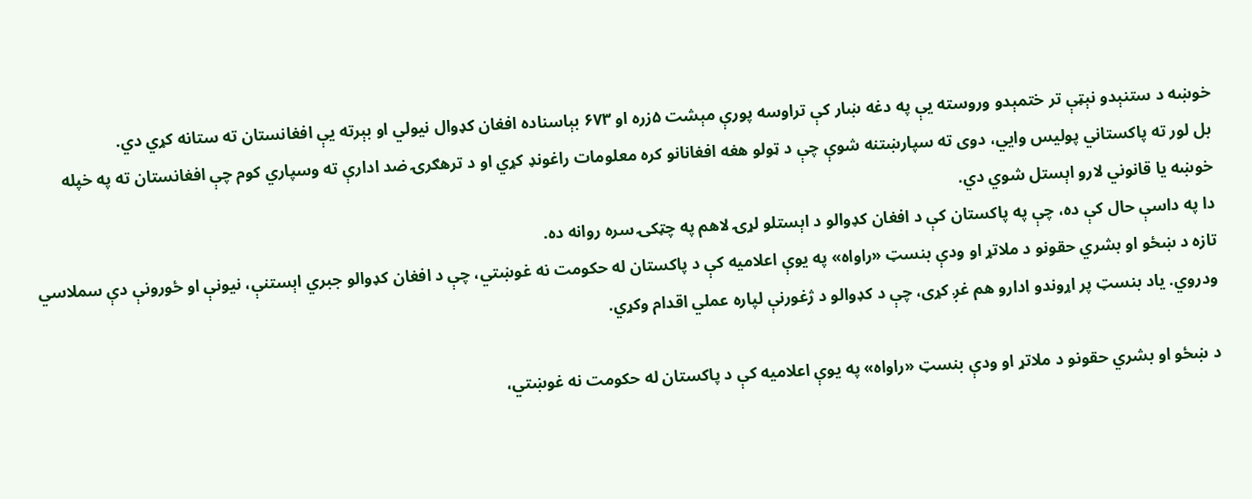خوښه د ستنېدو نېټې تر ختمېدو وروسته یې په دغه ښار کې تراوسه پورې مېشت ۵زره او ۶۷۳ بېاسناده افغان کډوال نیولي او بېرته یې افغانستان ته ستانه کړي دي.
بل لور ته پاکستاني پولیس وايي، دوی ته سپارښتنه شوې چې د ټولو هغه افغانانو کره معلومات راغونډ کړي او د ترهګرۍ ضد ادارې ته وسپاري کوم چې افغانستان ته په خپله خوښه یا قانوني لارو اېستل شوي دي.
دا په داسې حال کې ده، چې په پاکستان کې د افغان کډوالو د اېستلو لړۍ لاهم په چټکۍ سره روانه ده.
تازه د ښځو او بشري حقونو د ملاتړ او ودې بنسټ «راواه» په یوې اعلامیه کې د پاکستان له حکومت نه غوښتي، چې د افغان کډوالو جبري اېستنې، نیونې او ځورونې دې سملاسي ودروي. یاد بنسټ پر اړوندو ادارو هم غږ کړی، چې د کډوالو د ژغورنې لپاره عملي اقدام وکړي.

د ښځو او بشري حقونو د ملاتړ او ودې بنسټ «راواه» په یوې اعلامیه کې د پاکستان له حکومت نه غوښتي،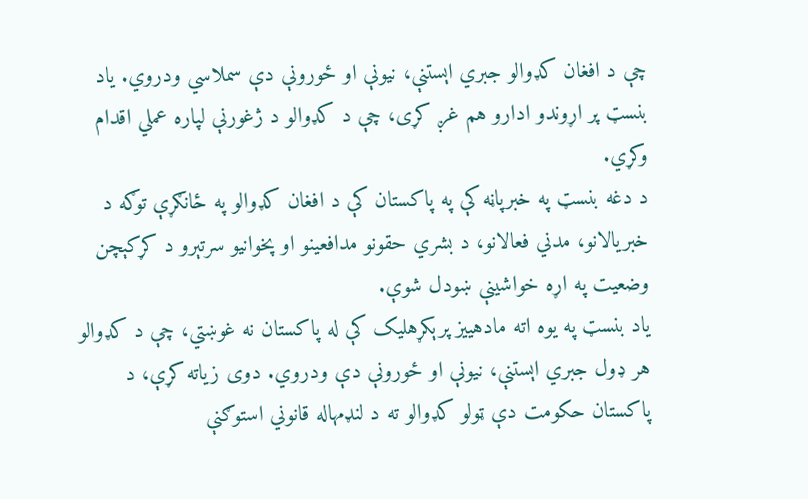چې د افغان کډوالو جبري اېستنې، نیونې او ځورونې دې سملاسي ودروي. یاد بنسټ پر اړوندو ادارو هم غږ کړی، چې د کډوالو د ژغورنې لپاره عملي اقدام وکړي.
د دغه بنسټ په خبرپاڼه کې په پاکستان کې د افغان کډوالو په ځانګړې توګه د خبریالانو، مدني فعالانو، د بشري حقونو مدافعینو او پخوانیو سرتېرو د کړکېچن وضعیت په اړه خواشینې ښودل شوې.
یاد بنسټ په یوه اته مادهییز پرېکړهلیک کې له پاکستان نه غوښتي، چې د کډوالو هر ډول جبري اېستنې، نیونې او ځورونې دې ودروي. دوی زیاته کړې، د پاکستان حکومت دې ټولو کډوالو ته د لنډمهاله قانوني استوګنې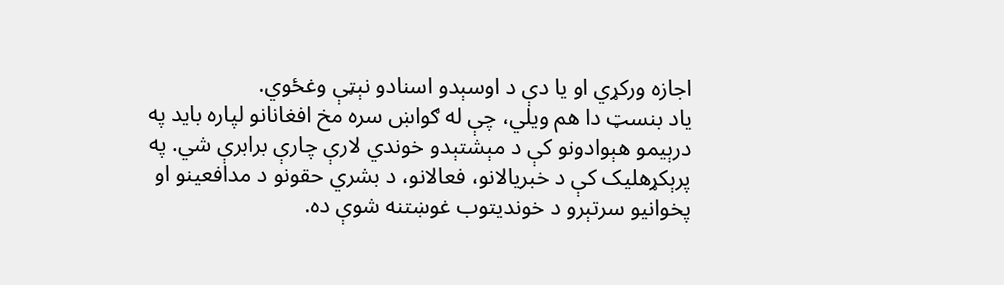اجازه ورکړي او یا دې د اوسېدو اسنادو نېټې وغځوي.
یاد بنسټ دا هم ویلي، چې له ګواښ سره مخ افغانانو لپاره باید په درېیمو هېوادونو کې د مېشتېدو خوندي لارې چارې برابرې شي. په پرېکړهلیک کې د خبریالانو، فعالانو، د بشري حقونو د مدافعینو او پخوانیو سرتېرو د خوندیتوب غوښتنه شوې ده.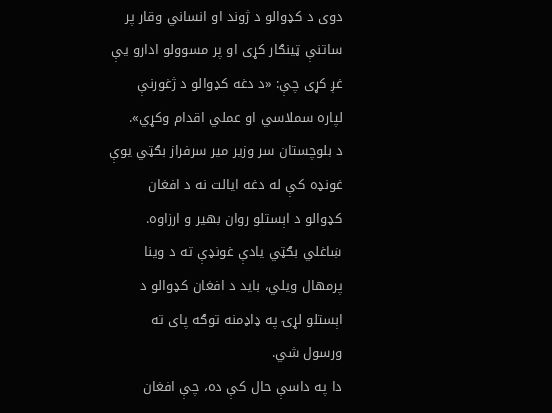دوی د کډوالو د ژوند او انساني وقار پر ساتنې ټينګار کړی او پر مسوولو ادارو یې غږ کړی چې: «د دغه کډوالو د ژغورنې لپاره سملاسي او عملي اقدام وکړي».
د بلوچستان سر وزیر میر سرفراز بګټي یوې غونډه کې له دغه ایالت نه د افغان کډوالو د اېستلو روان بهیر و ارزاوه. ښاغلي بګټي یادې غونډې ته د وینا پرمهال ویلي، باید د افغان کډوالو د اېستلو لړۍ په ډاډمنه توګه پای ته ورسول شي.
دا په داسې حال کې ده، چې افغان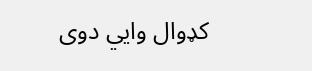کډوال وايي دوی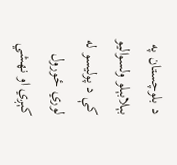د بلوچستان په بېلابېلو ولسوالیو کې د پولیسو له لوري ځورول کېږي او نهشي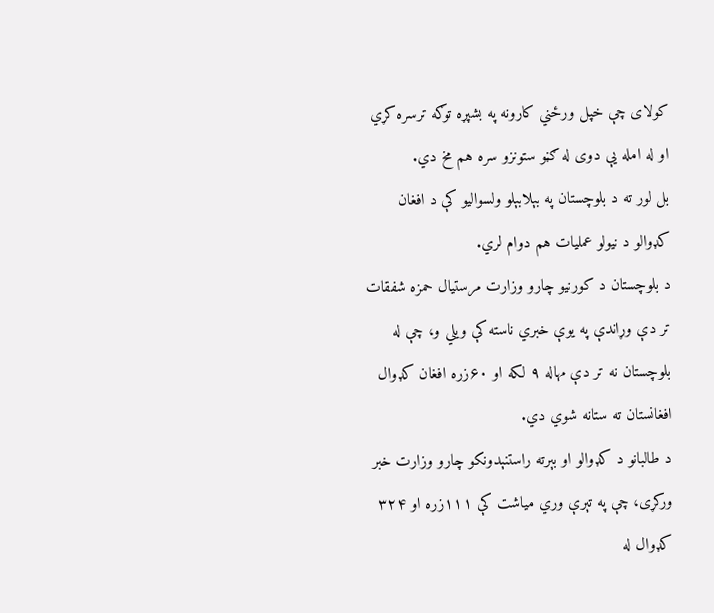کولای چې خپل ورځني کارونه په بشپړه توګه ترسره کړي او له امله یې دوی له ګڼو ستونزو سره هم مخ دي.
بل لور ته د بلوچستان په بېلابېلو ولسوالیو کې د افغان کډوالو د نیولو عملیات هم دوام لري.
د بلوچستان د کورنیو چارو وزارت مرستیال حمزه شفقات تر دې وړاندې په یوې خبري ناسته کې ویلي و، چې له بلوچستان نه تر دې مهاله ۹ لکه او ۶۰زره افغان کډوال افغانستان ته ستانه شوي دي.
د طالبانو د کډوالو او بېرته راستنېدونکو چارو وزارت خبر ورکړی، چې په تېرې وري میاشت کې ۱۱۱زره او ۳۲۴ کډوال له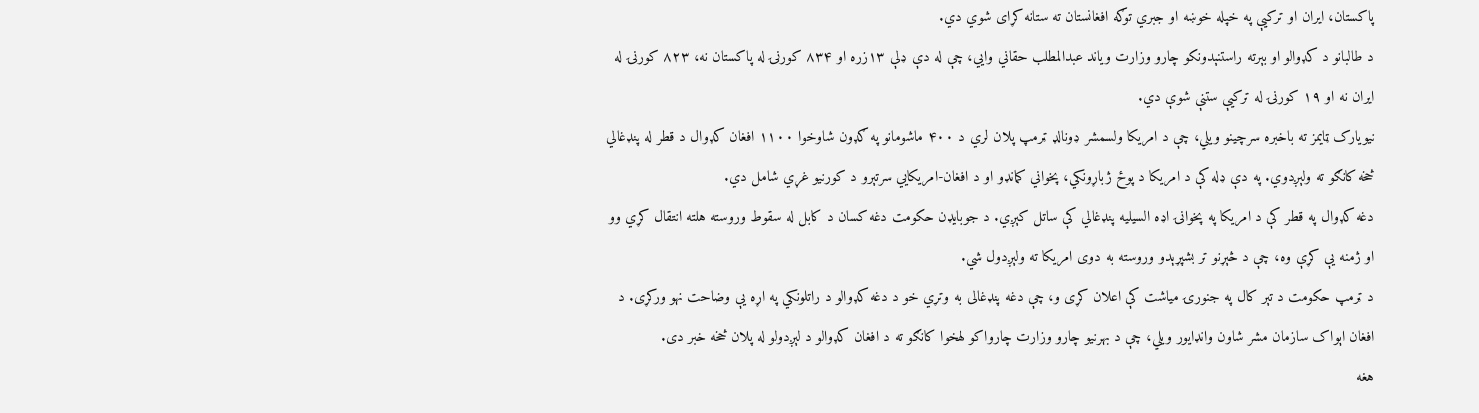پاکستان، ایران او ترکیې په خپله خوښه او جبري توګه افغانستان ته ستانه کړای شوي دي.
د طالبانو د کډوالو او بېرته راستنېدونکو چارو وزارت ویاند عبدالمطلب حقاني وایي، چې له دې ډلې ۱۳زره او ۸۳۴ کورنۍ له پاکستان نه، ۸۲۳ کورنۍ له ایران نه او ۱۹ کورنۍ له ترکیې ستنې شوې دي.
نیویارک ټایمز ته باخبره سرچینو ویلي، چې د امریکا ولسمشر ډونالډ ټرمپ پلان لري د ۴۰۰ ماشومانو په ګډون شاوخوا ۱۱۰۰ افغان کډوال د قطر له پنډغالي څخه کانګو ته ولېږدوي. په دې ډله کې د امریکا د پوځ ژباړونکي، پخواني کمانډو او د افغان-امریکايي سرتېرو د کورنیو غړي شامل دي.
دغه کډوال په قطر کې د امریکا په پخوانۍ اډه السیلیه پنډغالي کې ساتل کېږي. د جوبايډن حکومت دغه کسان د کابل له سقوط وروسته هلته انتقال کړي وو او ژمنه یې کړې وه، چې د څېړنو تر بشپړېدو وروسته به دوی امریکا ته ولېږدول شي.
د ټرمپ حکومت د تېر کال په جنورۍ میاشت کې اعلان کړی و، چې دغه پنډغالی به وتړي خو د دغه کډوالو د راتلونکي په اړه یې وضاحت نهو ورکړی. د افغان اېواک سازمان مشر شاون وانډایور ویلي، چې د بهرنیو چارو وزارت چارواکو لهخوا کانګو ته د افغان کډوالو د لېږدولو له پلان څخه خبر دی.
هغه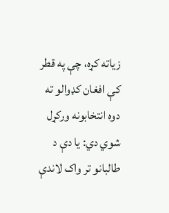زیاته کړه، چې په قطر کې افغان کډوالو ته دوه انتخابونه ورکړل شوي دي: یا دې د طالبانو تر واک لاندې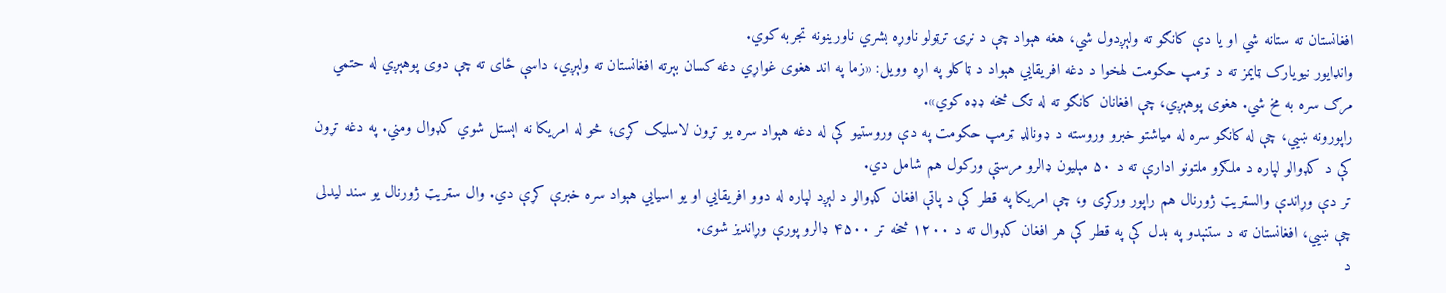افغانستان ته ستانه شي او یا دې کانګو ته ولېږدول شي، هغه هېواد چې د نړۍ ترټولو ناوړه بشري ناورینونه تجربه کوي.
وانډایور نیویارک ټایمز ته د ټرمپ حکومت لهخوا د دغه افریقايي هېواد د ټاکلو په اړه وویل: «زما په اند هغوی غواړي دغه کسان بېرته افغانستان ته ولېږي، داسې ځای ته چې دوی پوهېږي له حتمي مرګ سره به مخ شي. هغوی پوهېږي، چې افغانان کانګو ته له تګ څخه ډډه کوي».
راپورونه ښيي، چې له کانګو سره له میاشتو خبرو وروسته د ډونالډ ټرمپ حکومت په دې وروستیو کې له دغه هېواد سره یو تړون لاسلیک کړی؛ څو له امریکا نه اېستل شوي کډوال ومني. په دغه تړون کې د کډوالو لپاره د ملګرو ملتونو ادارې ته د ۵۰ مېلیون ډالرو مرستې ورکول هم شامل دي.
تر دې وړاندې والسټریټ ژورنال هم راپور ورکړی و، چې امریکا په قطر کې د پاتې افغان کډوالو د لېږد لپاره له دوو افریقايي او یو اسیايي هېواد سره خبرې کړې دي. وال سټریټ ژورنال یو سند لیدلی چې ښيي، افغانستان ته د ستنېدو په بدل کې په قطر کې هر افغان کډوال ته د ۱۲۰۰ څخه تر ۴۵۰۰ ډالرو پورې وړاندیز شوی.
د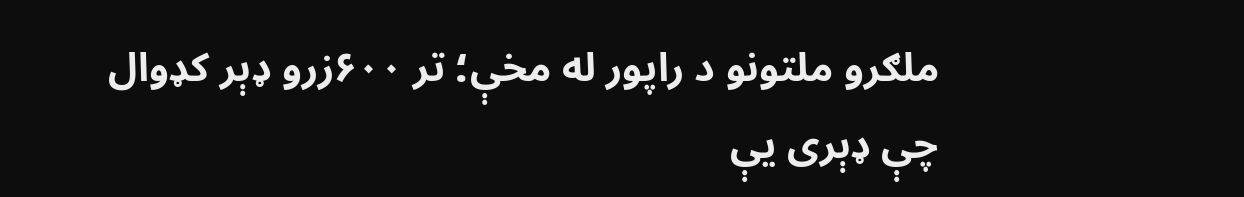ملګرو ملتونو د راپور له مخې؛ تر ۶۰۰زرو ډېر کډوال چې ډېری یې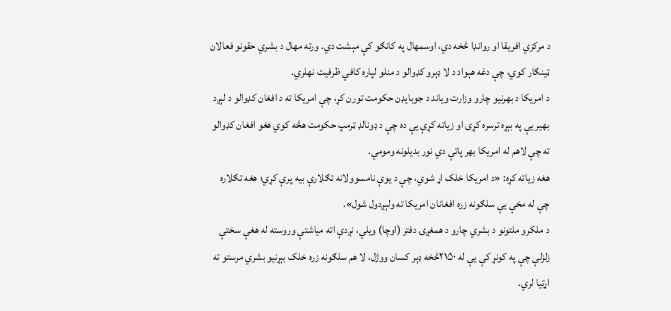د مرکزي افریقا او روانډا څخه دي، اوسمهال په کانګو کې مېشت دي. ورته مهال د بشري حقونو فعالان ټینګار کوي، چې دغه هېواد د لا ډېرو کډوالو د منلو لپاره کافي ظرفیت نهلري.
د امریکا د بهرنیو چارو وزارت ویاند د جوبایډن حکومت تورن کړ، چې امریکا ته د افغان کډوالو د لېږد بهیر یې په بېړه ترسره کړی او زیاته کړې یې ده چې د ډونالډ ټرمپ حکومت هڅه کوي هغو افغان کډوالو ته چې لاهم له امریکا بهر پاتې دي نور بدیلونه ومومي.
هغه زیاته کړه: «د امریکا خلک اړ شوي، چې د یوې نامسوولانه تګلارې بیه پرې کړي؛ هغه تګلاره چې له مخې یې سلګونه زره افغانان امریکا ته ولېږدول شول».
د ملکرو ملتونو د بشري چارو د همغږۍ دفتر (اوچا) ویلي، نږدې اته میاشتې وروسته له هغې سختې زلزلې چې په کونړ کې یې له ۲۱۵۰څخه ډېر کسان ووژل، لا هم سلګونه زره خلک بېړنیو بشري مرستو ته اړتیا لري.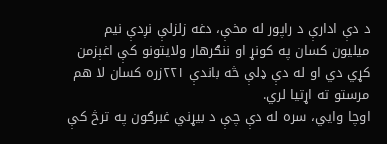د دې ادارې د راپور له مخې، دغه زلزلې نږدې نیم میلیون کسان په کونړ او ننګرهار ولایتونو کې اغېزمن کړي دي او له دې ډلې څه باندې ۲۲۱زره کسان لا هم مرستو ته اړتیا لري.
اوچا وایي، سره له دې چې د بیړني غبرګون په ترڅ کې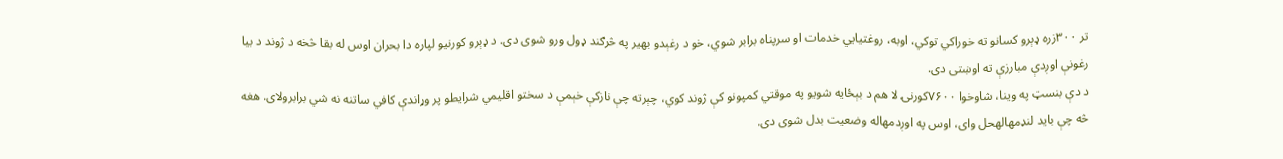تر ۳۰۰زره ډېرو کسانو ته خوراکي توکي، اوبه، روغتیايي خدمات او سرپناه برابر شوي، خو د رغېدو بهیر په څرګند ډول ورو شوی دی. د ډېرو کورنیو لپاره دا بحران اوس له بقا څخه د ژوند د بیا رغونې اوږدې مبارزې ته اوښتی دی.
د دې بنسټ په وینا، شاوخوا ۷۶۰۰کورنۍ لا هم د بېځایه شویو په موقتي کمپونو کې ژوند کوي، چېرته چې نازکې خېمې د سختو اقلیمي شرایطو پر وړاندې کافي ساتنه نه شي برابرولای. هغه څه چې باید لنډمهالهحل وای، اوس په اوږدمهاله وضعیت بدل شوی دی.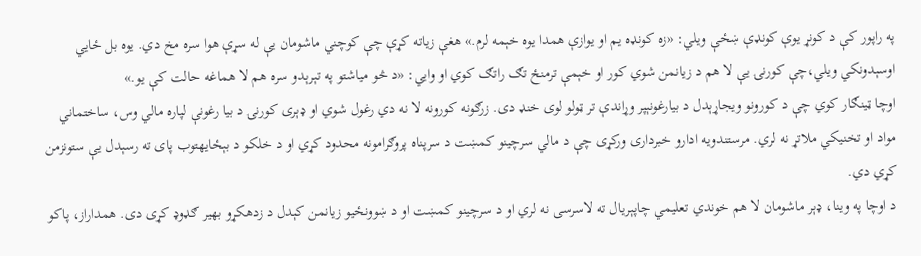په راپور کې د کونړ یوې کونډې ښځې ویلي: «زه کونډه یم او یوازې همدا یوه خېمه لرم.» هغې زیاته کړې چې کوچني ماشومان یې له سړې هوا سره مخ دي. یوه بل ځایي اوسېدونکي ویلي،چې کورنۍ یې لا هم د زیانمن شوي کور او خېمې ترمنځ تګ راتګ کوي او وایي: «د څو میاشتو په تېرېدو سره هم لا هماغه حالت کې یو.»
اوچا ټینګار کوي چې د کورونو ویجاړېدل د بیارغونېپر وړاندې تر ټولو لوی خنډ دی. زرګونه کورونه لا نه دي رغول شوي او ډېری کورنۍ د بیا رغونې لپاره مالي وس، ساختماني مواد او تخنیکي ملاتړ نه لري. مرستندویه ادارو خبرداری ورکړی چې د مالي سرچینو کمښت د سرپناه پروګرامونه محدود کړي او د خلکو د بېځایهتوب پای ته رسېدل یې ستونزمن کړي دي.
د اوچا په وینا، ډېر ماشومان لا هم خوندي تعلیمي چاپېریال ته لاسرسی نه لري او د سرچینو کمښت او د ښوونځیو زیانمن کېدل د زدهکړو بهیر ګډوډ کړی دی. همداراز، پاکو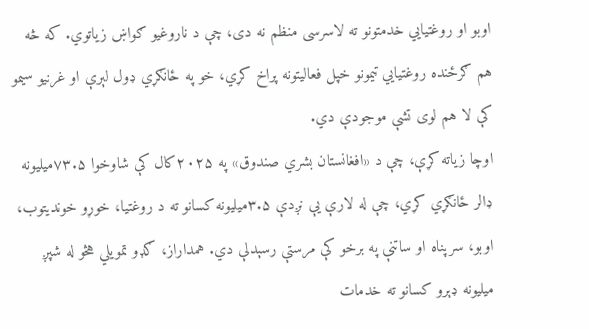اوبو او روغتیايي خدمتونو ته لاسرسی منظم نه دی، چې د ناروغیو ګواښ زیاتوي. که څه هم ګرځنده روغتیايي ټیمونو خپل فعالیتونه پراخ کړي، خو په ځانګړي ډول لېرې او غرنیو سیمو کې لا هم لوی تشې موجودې دي.
اوچا زیاته کړې، چې د «افغانستان بشري صندوق» په ۲۰۲۵کال کې شاوخوا ۷۳.۵میلیونه ډالر ځانګړي کړي، چې له لارې یې نږدې ۳.۵میلیونه کسانو ته د روغتیا، خوړو خوندیتوب، اوبو، سرپناه او ساتنې په برخو کې مرستې رسېدلې دي. همداراز، ګډو تمویلي هڅو له شپږ میلیونه ډېرو کسانو ته خدمات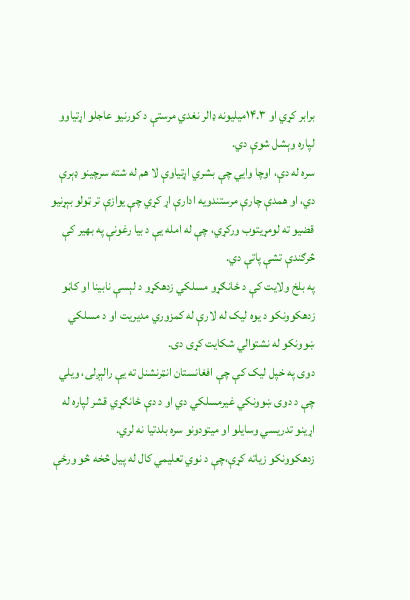برابر کړي او ۱۴.۳میلیونه ډالر نغدي مرستې د کورنیو عاجلو اړتیاوو لپاره وېشل شوې دي.
سره له دې، اوچا وایي چې بشري اړتیاوې لا هم له شته سرچینو ډېرې دي، او همدې چارې مرستندویه ادارې اړ کړي چې یوازې تر ټولو بېړنیو قضیو ته لومړیتوب ورکړي، چې له امله یې د بیا رغونې په بهیر کې څرګندې تشې پاتې دي.
په بلخ ولایت کې د ځانګړو مسلکي زدهکړو د لېسې نابینا او کاڼو زدهکوونکو د یوه لیک له لارې له کمزوري مدیریت او د مسلکي ښوونکو له نشتوالي شکایت کړی دی.
دوی په خپل لیک کې چې افغانستان انټرنشنل ته یې رالېږلی، ویلي چې د دوی ښوونکي غیرمسلکي دي او د دې ځانګړي قشر لپاره له اړینو تدریسي وسایلو او میتودونو سره بلدتیا نه لري.
زدهکوونکو زیاته کړې،چې د نوي تعلیمي کال له پیل څخه څو ورځې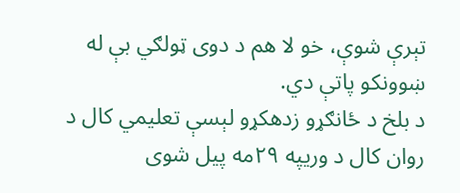تېرې شوې، خو لا هم د دوی ټولګي بې له ښوونکو پاتې دي.
د بلخ د ځانګړو زدهکړو لېسې تعلیمي کال د روان کال د وريپه ۲۹مه پیل شوی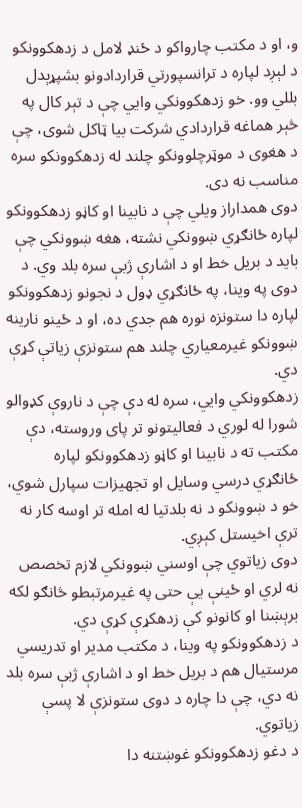و، او د مکتب چارواکو د ځنډ لامل د زدهکوونکو د لېږد لپاره د ترانسپورتي قراردادونو بشپړېدل بللي وو. خو زدهکوونکي وایي چې د تېر کال په څېر هماغه قراردادي شرکت بیا ټاکل شوی، چې د هغوی د موټرچلوونکو چلند له زدهکوونکو سره مناسب نه دی.
دوی همداراز ویلي چې د نابینا او کاڼو زدهکوونکو لپاره ځانګړي ښوونکي نشته، هغه ښوونکي چې باید د بریل خط او د اشارې ژبې سره بلد وي. د دوی په وینا، په ځانګړي ډول د نجونو زدهکوونکو لپاره دا ستونزه نوره هم جدي ده، او د ځینو نارینه ښوونکو غیرمعیاري چلند هم ستونزې زیاتې کړې دي.
زدهکوونکي وایي، سره له دې چې د ناروې کډوالو شورا له لوري د فعالیتونو تر پای وروسته، دې مکتب ته د نابینا او کاڼو زدهکوونکو لپاره ځانګړي درسي وسایل او تجهیزات سپارل شوي، خو د ښوونکو د نه بلدتیا له امله تر اوسه کار نه ترې اخیستل کېږي.
دوی زیاتوي چې اوسني ښوونکي لازم تخصص نه لري او ځینې یې حتی په غیرمرتبطو څانګو لکه برېښنا او کانونو کې زدهکړې کړې دي.
د زدهکوونکو په وینا، د مکتب مدیر او تدریسي مرستیال هم د بریل خط او د اشارې ژبې سره بلد نه دي، چې دا چاره د دوی ستونزې لا پسې زیاتوي.
د دغو زدهکوونکو غوښتنه دا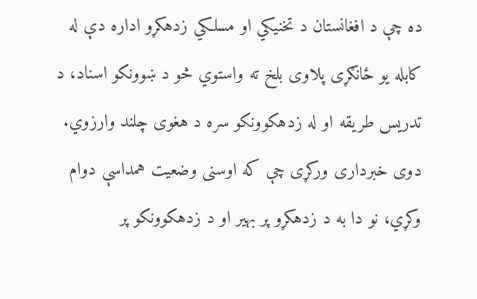ده چې د افغانستان د تخنیکي او مسلکي زدهکړو اداره دې له کابله یو ځانګړی پلاوی بلخ ته واستوي څو د ښوونکو اسناد، د تدریس طریقه او له زدهکوونکو سره د هغوی چلند وارزوي.
دوی خبرداری ورکړی چې که اوسنی وضعیت همداسې دوام وکړي، نو دا به د زدهکړو پر بهیر او د زدهکوونکو پر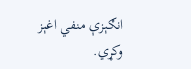انګېزې منفي اغېز وکړي.